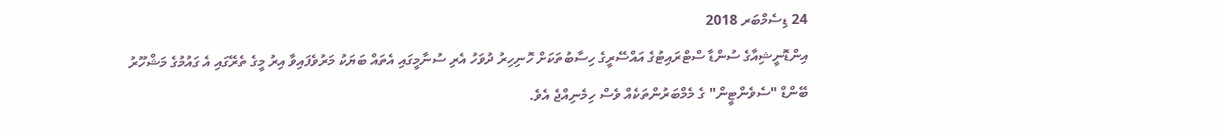24 ޑިސެމްބަރ 2018
އިންޑޮނީޝިއާގެ ސުންޑާ ސްޓްރައިޓުގެ އައްސޭރީގެ ހިސާބުތަކަށް ހޮނިހިރު ދުވަހު އެރި ސުނާމީގައި އެތައް ބަޔަކު މަރުވެފައިވާ އިރު މީގެ ތެރޭގައި އެ ގައުމުގެ މަޝްހޫރު ބޭންޑް "ސެވެންޓީން" ގެ މެމްބަރުންތަކެއް ވެސް ހިމެނިއްޖެ އެވެ.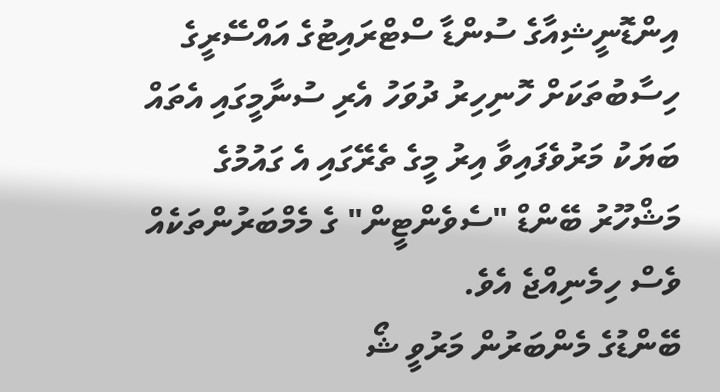އިންޑޮނީޝިއާގެ ސުންޑާ ސްޓްރައިޓުގެ އައްސޭރީގެ ހިސާބުތަކަށް ހޮނިހިރު ދުވަހު އެރި ސުނާމީގައި އެތައް ބަޔަކު މަރުވެފައިވާ އިރު މީގެ ތެރޭގައި އެ ގައުމުގެ މަޝްހޫރު ބޭންޑް "ސެވެންޓީން" ގެ މެމްބަރުންތަކެއް ވެސް ހިމެނިއްޖެ އެވެ.
ބޭންޑުގެ މެންބަރުން މަރުވީ ޝޯ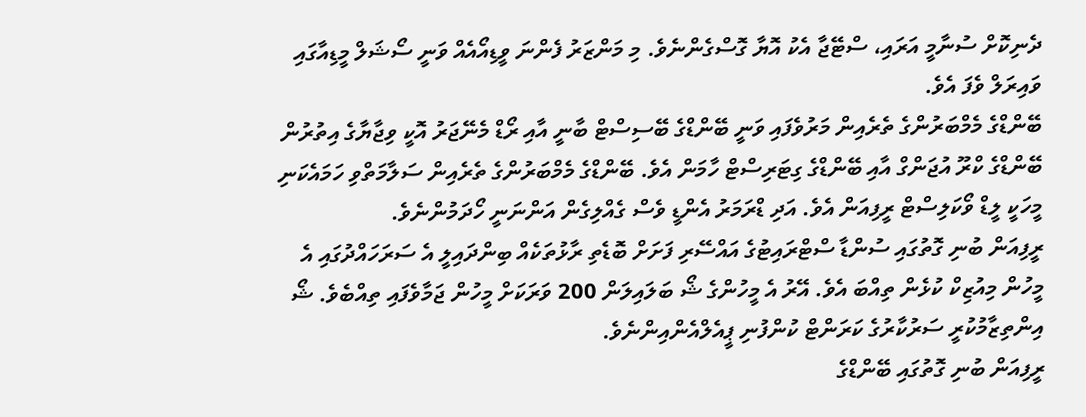ދެނިކޮށް ސުނާމީ އަރައި، ސްޓޭޖާ އެކު އޮޔާ ގޮސްގެންނެވެ. މި މަންޒަރު ފެންނަ ވީޑިއޯއެއް ވަނީ ސޯޝަލް މީޑިއާގައި ވައިރަލް ވެފަ އެވެ.
ބޭންޑްގެ މެމްބަރުންގެ ތެރެއިން މަރުވެފައި ވަނީ ބޭންޑްގެ ބޭސިސްޓް ބާނީ އާއި ރޯޑް މެނޭޖަރު އޮކީ ވިޖާޔާގެ އިތުރުން ބޭންޑްގެ ކްރޫ އުޖަންގް އާއި ބޭންޑްގެ ގިޓަރިސްޓް ހާމަން އެވެ. ބޭންޑްގެ މެމްބަރުންގެ ތެރެއިން ސަލާމަތްވި ހަމައެކަނި މީހަކީ ލީޑް ވޯކަލިސްޓް ރީފިއަން އެވެ. އަދި ޑްރަމަރު އެންޑީ ވެސް ގެއްލިގެން އަންނަނީ ހޯދަމުންނެވެ.
ރީފިއަން ބުނި ގޮތުގައި ސުންޑާ ސްޓްރައިޓުގެ އައްސޭރި ފަށަށް ބޮޑެތި ރާޅުތަކެއް ބިންދައިލީ އެ ސަރަހައްދުގައި އެ މީހުން މިއުޒިކް ކުޅެން ތިއްބަ އެވެ. އޭރު އެ މީހުންގެ ޝޯ ބަލައިލަން 200 ވަރަކަށް މީހުން ޖަމާވެފައި ތިއްބެވެ. ޝޯ އިންތިޒާމުކުރީ ސަރުކާރުގެ ކަރަންޓް ކުންފުނި ޕީއެލްއެންއިންނެވެ.
ރީފިއަން ބުނި ގޮތުގައި ބޭންޑްގެ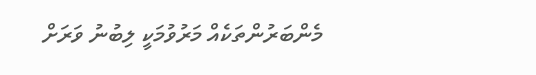މެންބަރުންތަކެއް މަރުވުމަކީ ލިބުނު ވަރަށް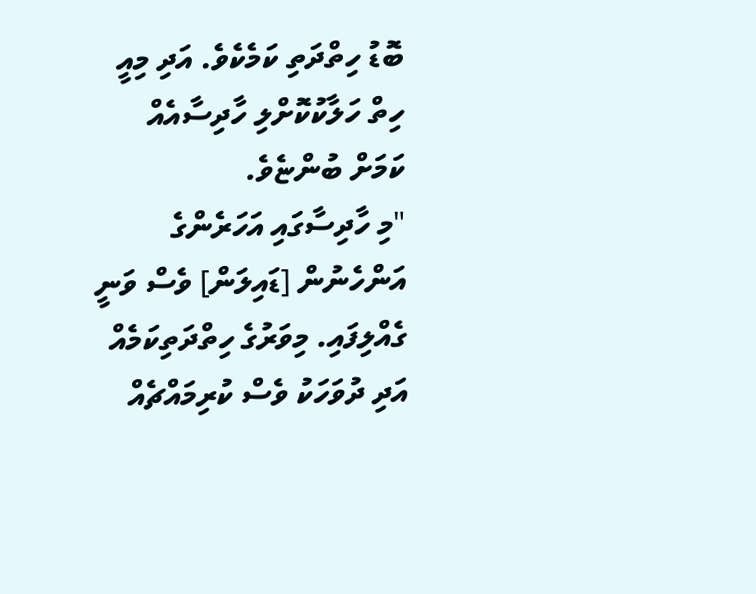ބޮޑު ހިތްދަތި ކަމެކެވެ. އަދި މިއީ ހިތް ހަލާކުކޮށްލި ހާދިސާއެއް ކަމަށް ބުންޏެވެ.
"މި ހާދިސާގައި އަހަރެންގެ އަންހެނުން [ޑައިލަން] ވެސް ވަނީ ގެއްލިފައި. މިވަރުގެ ހިތްދަތިކަމެއް އަދި ދުވަހަކު ވެސް ކުރިމައްޗެއް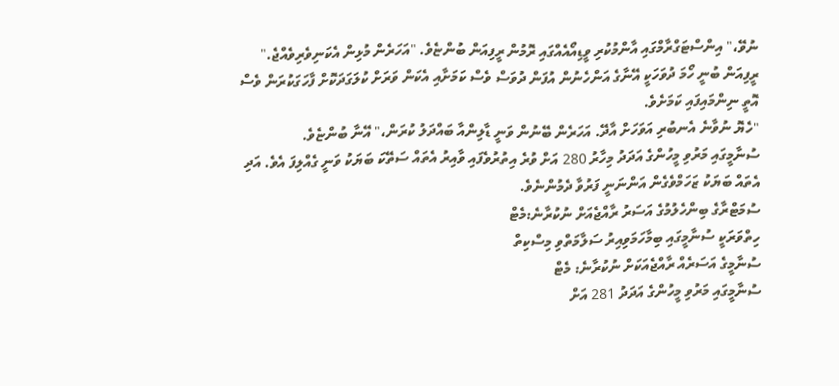ނުވޭ،" އިންސްޓަގްރާމްގައި އާންމުކުރި ވީޑިއޯއެއްގައި ރޮމުން ރީފިއަން ބުންޏެވެ. "އަހަރެން މުޅިން އެކަނިވެރިވެއްޖެ."
ރީފިއަން ބުނީ ހޯމަ ދުވަހަކީ އޭނާގެ އަންހެނުން އުފަން ދުވަސް ވެސް ކަމަށާއި އެކަން ވަރަށް ކުލަގަދަކޮށް ފާހަގަކުރަން ވެސް އޮތީ ނިންމައިފައި ކަމަށެވެ.
"ހެޔޮ ނުވާނެ އެނބުރި އަވަހަށް އާދޭ. އަހަރެން ބޭނުން ވަނީ ޑާލިންއާ ބައްދަލު ކުރަން،" އޭނާ ބުންޏެވެ.
ސުނާމީގައި މަރުވި މީހުންގެ އަދަދު މިހާރު 280 އަށް ވުރެ އިތުރުވެފައި ވާއިރު އެތައް ސަތޭކަ ބަޔަކު ވަނީ ގެއްލިފަ އެވެ. އަދި އެތައް ބަޔަކު ޒަހަމްވެގެން އަންނަނީ ފަރުވާ ދެމުންނެވެ.
ސުމަޓްރާގެ ބިންހެލުމުގެ އަސަރު ރާއްޖެއަށް ނުކުރާނެ:މެޓް
ހިތްވަރަކީ ސުނާމީގައި ބިމާހަމަވިއިރު ސަލާމަތްވި މިސްކިތް
ސުނާމީގެ އަސަރެއް ރާއްޖެއަކަށް ނުކުރާނެ: މެޓް
ސުނާމީގައި މަރުވި މީހުންގެ އަދަދު 281 އަށް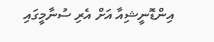އިންޑޮނީޝިއާ އަށް އެރި ސުނާމީގައި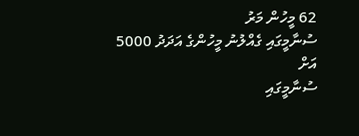62 މީހުން މަރު
ސުނާމީގައި ގެއްލުނު މީހުންގެ އަދަދު 5000 އަށް
ސުނާމީގައި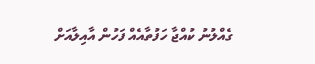ގެއްލުނު ކުއްޖާ ހަފުތާއެއް ފަހުން އާއިލާއަށް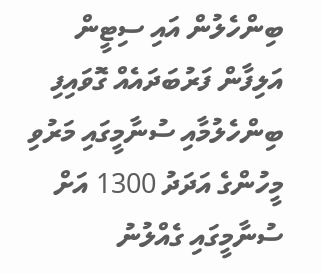ބިންހެލުން އައި ސިޓީން އަލިފާން ފަރުބަދައެއް ގޮވައިފި
ބިންހެލުމާއި ސުނާމީގައި މަރުވި މީހުންގެ އަދަދު 1300 އަށް
ސުނާމީގައި ގެއްލުނު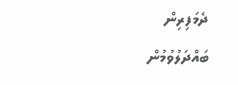ދެމަފިރިން ބައްދަލުވުމުން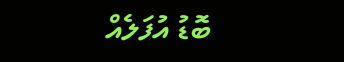ބޮޑު އުފަލެއް